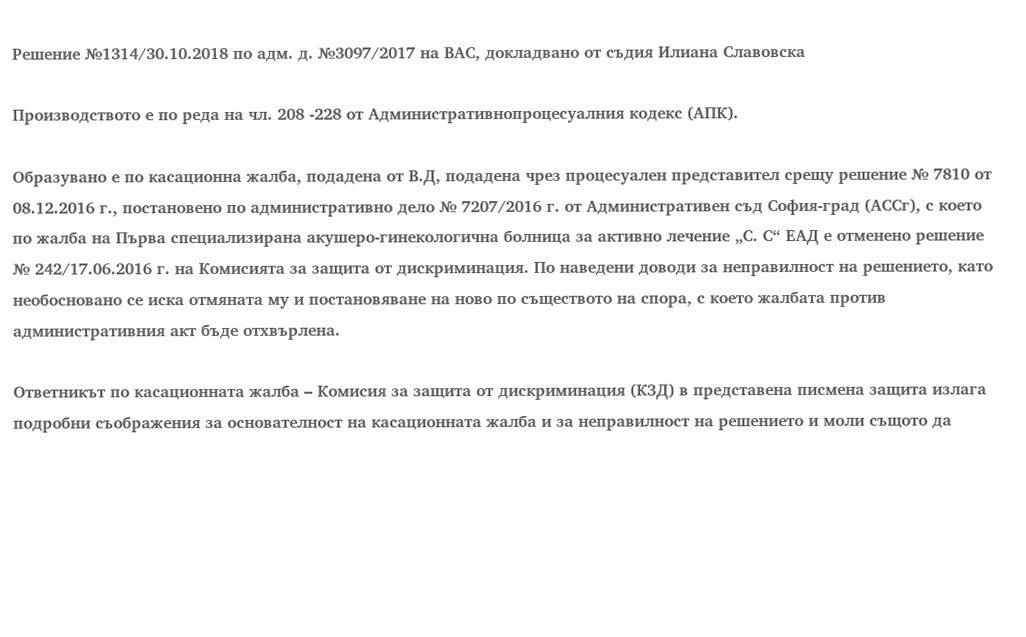Решение №1314/30.10.2018 по адм. д. №3097/2017 на ВАС, докладвано от съдия Илиана Славовска

Производството е по реда на чл. 208 -228 от Административнопроцесуалния кодекс (АПК).

Образувано е по касационна жалба, подадена от В.Д, подадена чрез процесуален представител срещу решение № 7810 от 08.12.2016 г., постановено по административно дело № 7207/2016 г. от Административен съд София-град (АССг), с което по жалба на Първа специализирана акушеро-гинекологична болница за активно лечение „С. С“ ЕАД е отменено решение № 242/17.06.2016 г. на Комисията за защита от дискриминация. По наведени доводи за неправилност на решението, като необосновано се иска отмяната му и постановяване на ново по съществото на спора, с което жалбата против административния акт бъде отхвърлена.

Ответникът по касационната жалба – Комисия за защита от дискриминация (КЗД) в представена писмена защита излага подробни съображения за основателност на касационната жалба и за неправилност на решението и моли същото да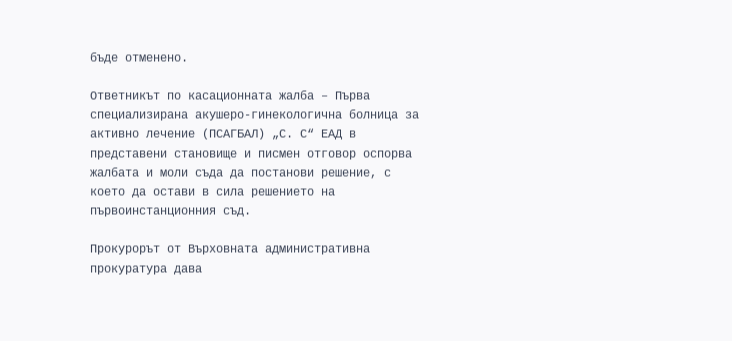бъде отменено.

Ответникът по касационната жалба – Първа специализирана акушеро-гинекологична болница за активно лечение (ПСАГБАЛ) „С. С“ ЕАД в представени становище и писмен отговор оспорва жалбата и моли съда да постанови решение, с което да остави в сила решението на първоинстанционния съд.

Прокурорът от Върховната административна прокуратура дава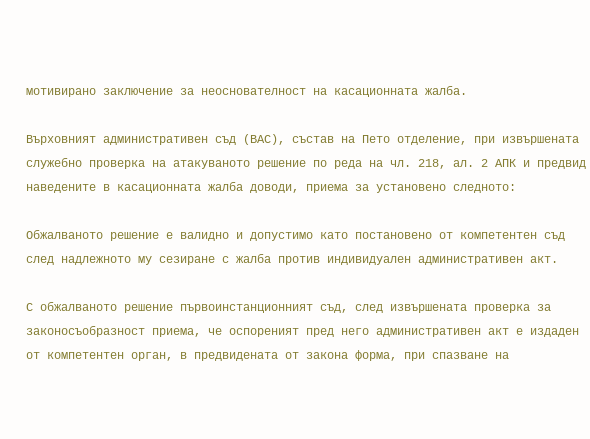мотивирано заключение за неоснователност на касационната жалба.

Върховният административен съд (ВАС), състав на Пето отделение, при извършената служебно проверка на атакуваното решение по реда на чл. 218, ал. 2 АПК и предвид наведените в касационната жалба доводи, приема за установено следното:

Обжалваното решение е валидно и допустимо като постановено от компетентен съд след надлежното му сезиране с жалба против индивидуален административен акт.

С обжалваното решение първоинстанционният съд, след извършената проверка за законосъобразност приема, че оспореният пред него административен акт е издаден от компетентен орган, в предвидената от закона форма, при спазване на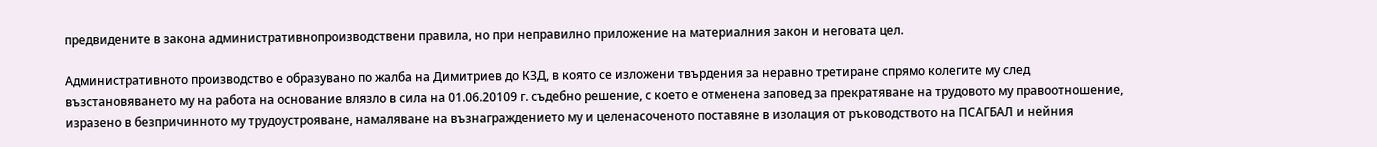предвидените в закона административнопроизводствени правила, но при неправилно приложение на материалния закон и неговата цел.

Административното производство е образувано по жалба на Димитриев до КЗД, в която се изложени твърдения за неравно третиране спрямо колегите му след възстановяването му на работа на основание влязло в сила на 01.06.20109 г. съдебно решение, с което е отменена заповед за прекратяване на трудовото му правоотношение, изразено в безпричинното му трудоустрояване, намаляване на възнаграждението му и целенасоченото поставяне в изолация от ръководството на ПСАГБАЛ и нейния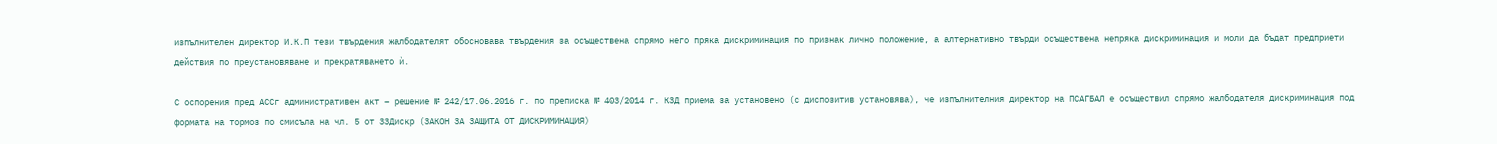изпълнителен директор И.К.П тези твърдения жалбодателят обосновава твърдения за осъществена спрямо него пряка дискриминация по признак лично положение, а алтернативно твърди осъществена непряка дискриминация и моли да бъдат предприети действия по преустановяване и прекратяването ѝ.

С оспорения пред АССг административен акт – решение № 242/17.06.2016 г. по преписка № 403/2014 г. КЗД приема за установено (с диспозитив установява), че изпълнителния директор на ПСАГБАЛ е осъществил спрямо жалбодателя дискриминация под формата на тормоз по смисъла на чл. 5 от ЗЗДискр (ЗАКОН ЗА ЗАЩИТА ОТ ДИСКРИМИНАЦИЯ)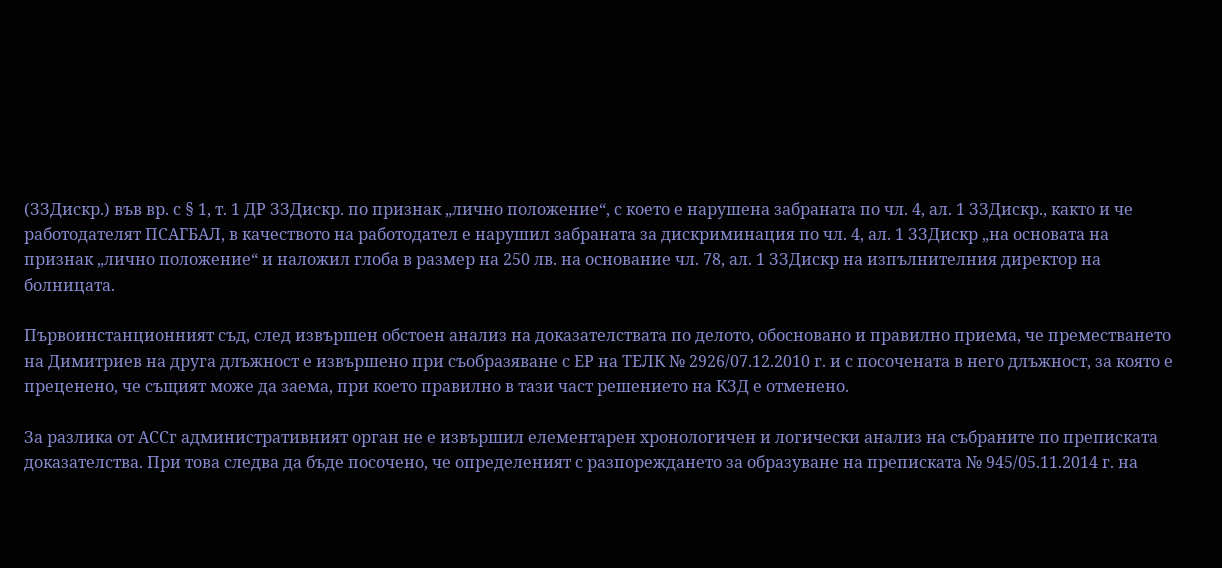(ЗЗДискр.) във вр. с § 1, т. 1 ДР ЗЗДискр. по признак „лично положение“, с което е нарушена забраната по чл. 4, ал. 1 ЗЗДискр., както и че работодателят ПСАГБАЛ, в качеството на работодател е нарушил забраната за дискриминация по чл. 4, ал. 1 ЗЗДискр „на основата на признак „лично положение“ и наложил глоба в размер на 250 лв. на основание чл. 78, ал. 1 ЗЗДискр на изпълнителния директор на болницата.

Първоинстанционният съд, след извършен обстоен анализ на доказателствата по делото, обосновано и правилно приема, че преместването на Димитриев на друга длъжност е извършено при съобразяване с ЕР на ТЕЛК № 2926/07.12.2010 г. и с посочената в него длъжност, за която е преценено, че същият може да заема, при което правилно в тази част решението на КЗД е отменено.

За разлика от АССг административният орган не е извършил елементарен хронологичен и логически анализ на събраните по преписката доказателства. При това следва да бъде посочено, че определеният с разпореждането за образуване на преписката № 945/05.11.2014 г. на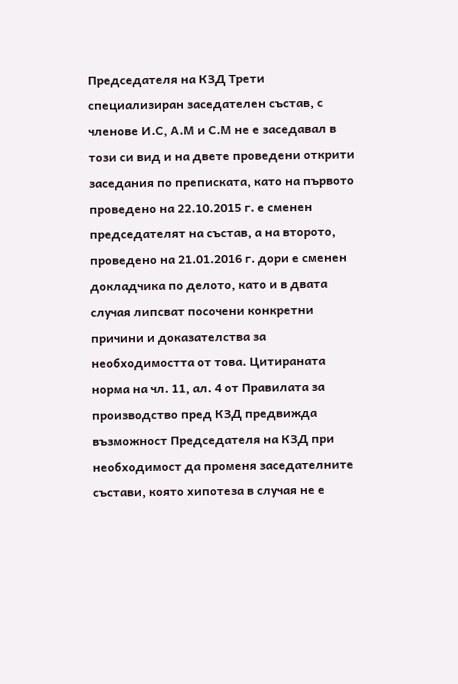Председателя на КЗД Трети специализиран заседателен състав, с членове И.С, А.М и С.М не е заседавал в този си вид и на двете проведени открити заседания по преписката, като на първото проведено на 22.10.2015 г. е сменен председателят на състав, а на второто, проведено на 21.01.2016 г. дори е сменен докладчика по делото, като и в двата случая липсват посочени конкретни причини и доказателства за необходимостта от това. Цитираната норма на чл. 11, ал. 4 от Правилата за производство пред КЗД предвижда възможност Председателя на КЗД при необходимост да променя заседателните състави, която хипотеза в случая не е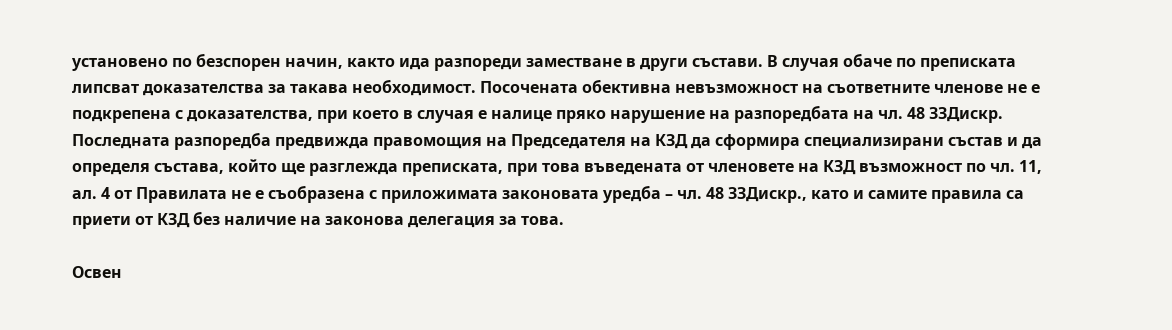установено по безспорен начин, както ида разпореди заместване в други състави. В случая обаче по преписката липсват доказателства за такава необходимост. Посочената обективна невъзможност на съответните членове не е подкрепена с доказателства, при което в случая е налице пряко нарушение на разпоредбата на чл. 48 ЗЗДискр. Последната разпоредба предвижда правомощия на Председателя на КЗД да сформира специализирани състав и да определя състава, който ще разглежда преписката, при това въведената от членовете на КЗД възможност по чл. 11, ал. 4 от Правилата не е съобразена с приложимата законовата уредба – чл. 48 ЗЗДискр., като и самите правила са приети от КЗД без наличие на законова делегация за това.

Освен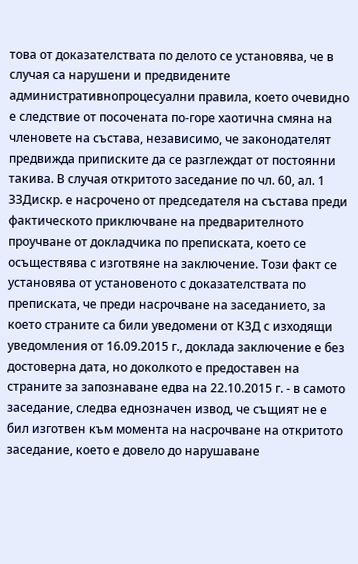това от доказателствата по делото се установява, че в случая са нарушени и предвидените административнопроцесуални правила, което очевидно е следствие от посочената по-горе хаотична смяна на членовете на състава, независимо, че законодателят предвижда приписките да се разглеждат от постоянни такива. В случая откритото заседание по чл. 60, ал. 1 ЗЗДискр. е насрочено от председателя на състава преди фактическото приключване на предварителното проучване от докладчика по преписката, което се осъществява с изготвяне на заключение. Този факт се установява от установеното с доказателствата по преписката, че преди насрочване на заседанието, за което страните са били уведомени от КЗД с изходящи уведомления от 16.09.2015 г., доклада заключение е без достоверна дата, но доколкото е предоставен на страните за запознаване едва на 22.10.2015 г. - в самото заседание, следва еднозначен извод, че същият не е бил изготвен към момента на насрочване на откритото заседание, което е довело до нарушаване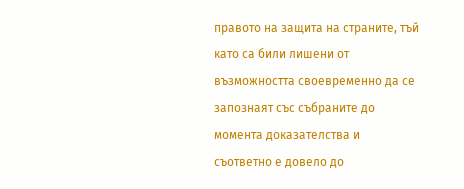правото на защита на страните, тъй като са били лишени от възможността своевременно да се запознаят със събраните до момента доказателства и съответно е довело до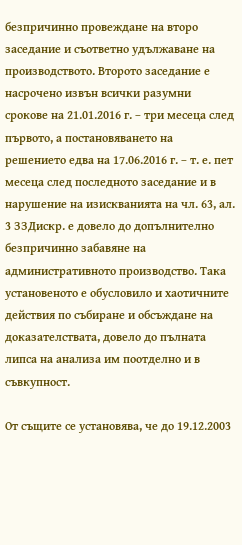безпричинно провеждане на второ заседание и съответно удължаване на производството. Второто заседание е насрочено извън всички разумни срокове на 21.01.2016 г. – три месеца след първото, а постановяването на решението едва на 17.06.2016 г. – т. е. пет месеца след последното заседание и в нарушение на изискванията на чл. 63, ал. 3 ЗЗДискр. е довело до допълнително безпричинно забавяне на административното производство. Така установеното е обусловило и хаотичните действия по събиране и обсъждане на доказателствата, довело до пълната липса на анализа им поотделно и в съвкупност.

От същите се установява, че до 19.12.2003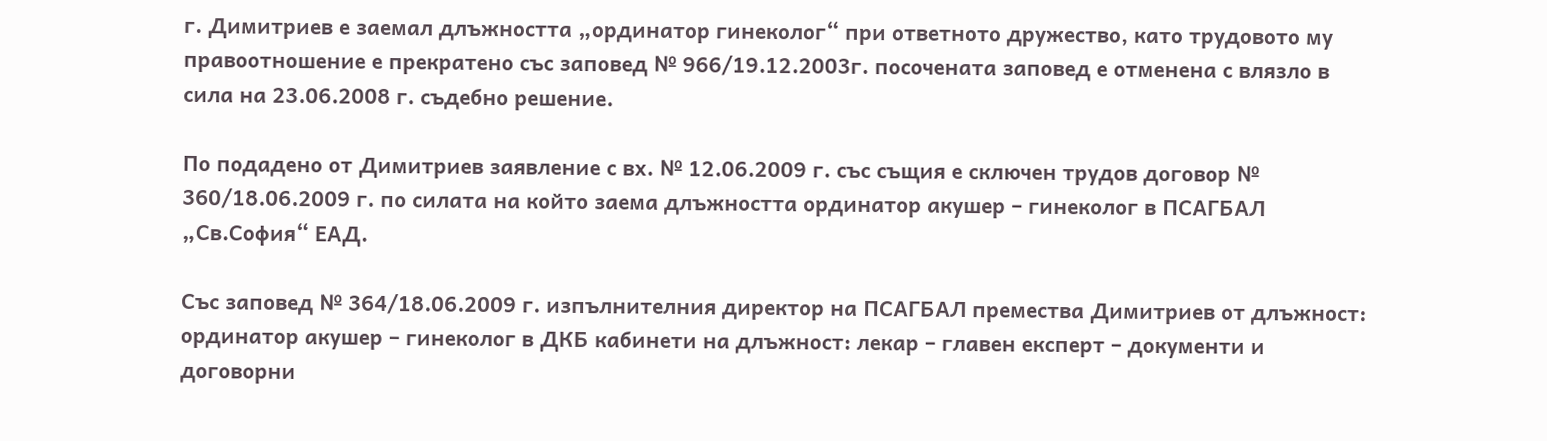г. Димитриев е заемал длъжността „ординатор гинеколог“ при ответното дружество, като трудовото му правоотношение е прекратено със заповед № 966/19.12.2003г. посочената заповед е отменена с влязло в сила на 23.06.2008 г. съдебно решение.

По подадено от Димитриев заявление с вх. № 12.06.2009 г. със същия е сключен трудов договор № 360/18.06.2009 г. по силата на който заема длъжността ординатор акушер – гинеколог в ПСАГБАЛ „Св.София“ ЕАД.

Със заповед № 364/18.06.2009 г. изпълнителния директор на ПСАГБАЛ премества Димитриев от длъжност: ординатор акушер – гинеколог в ДКБ кабинети на длъжност: лекар – главен експерт – документи и договорни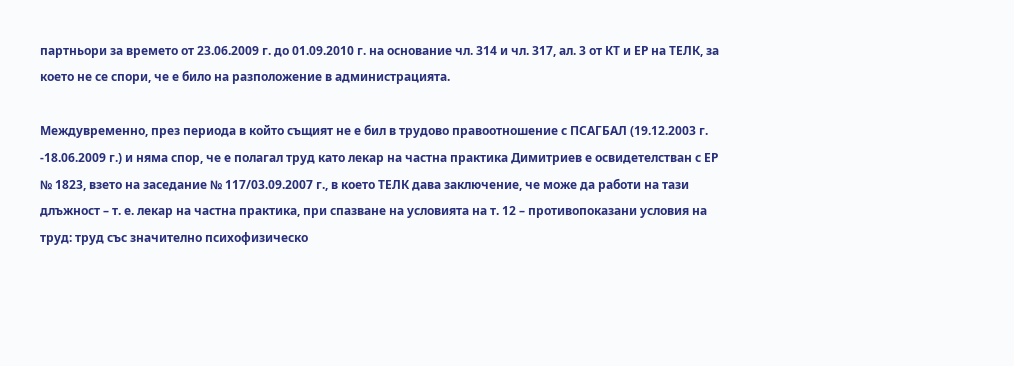партньори за времето от 23.06.2009 г. до 01.09.2010 г. на основание чл. 314 и чл. 317, ал. 3 от КТ и ЕР на ТЕЛК, за което не се спори, че е било на разположение в администрацията.

Междувременно, през периода в който същият не е бил в трудово правоотношение с ПСАГБАЛ (19.12.2003 г. -18.06.2009 г.) и няма спор, че е полагал труд като лекар на частна практика Димитриев е освидетелстван с ЕР № 1823, взето на заседание № 117/03.09.2007 г., в което ТЕЛК дава заключение, че може да работи на тази длъжност – т. е. лекар на частна практика, при спазване на условията на т. 12 – противопоказани условия на труд: труд със значително психофизическо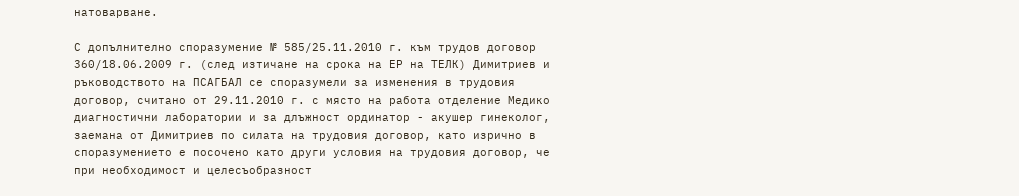натоварване.

С допълнително споразумение № 585/25.11.2010 г. към трудов договор 360/18.06.2009 г. (след изтичане на срока на ЕР на ТЕЛК) Димитриев и ръководството на ПСАГБАЛ се споразумели за изменения в трудовия договор, считано от 29.11.2010 г. с място на работа отделение Медико диагностични лаборатории и за длъжност ординатор - акушер гинеколог, заемана от Димитриев по силата на трудовия договор, като изрично в споразумението е посочено като други условия на трудовия договор, че при необходимост и целесъобразност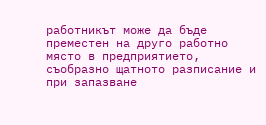работникът може да бъде преместен на друго работно място в предприятието, съобразно щатното разписание и при запазване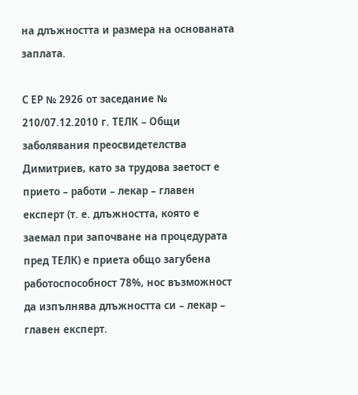на длъжността и размера на основаната заплата.

С ЕР № 2926 от заседание № 210/07.12.2010 г. ТЕЛК – Общи заболявания преосвидетелства Димитриев, като за трудова заетост е прието – работи – лекар – главен експерт (т. е. длъжността, която е заемал при започване на процедурата пред ТЕЛК) е приета общо загубена работоспособност 78%, нос възможност да изпълнява длъжността си – лекар – главен експерт.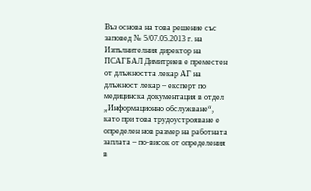Въз основа на това решение със заповед № 5/07.05.2013 г. на Изпълнителния директор на ПСАГБАЛ Димитриев е преместен от длъжността лекар АГ на длъжност лекар – експерт по медицинска документация в отдел „Информационно обслужване“, като при това трудоустрояване е определен нов размер на работната заплата – по-висок от определения в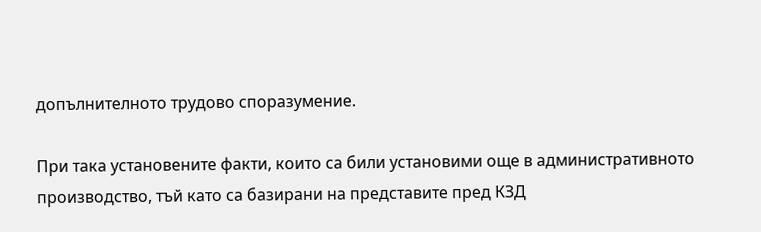допълнителното трудово споразумение.

При така установените факти, които са били установими още в административното производство, тъй като са базирани на представите пред КЗД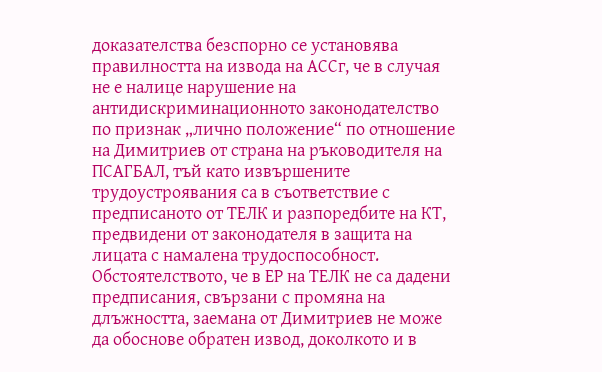доказателства безспорно се установява правилността на извода на АССг, че в случая не е налице нарушение на антидискриминационното законодателство по признак „лично положение“ по отношение на Димитриев от страна на ръководителя на ПСАГБАЛ, тъй като извършените трудоустроявания са в съответствие с предписаното от ТЕЛК и разпоредбите на КТ, предвидени от законодателя в защита на лицата с намалена трудоспособност. Обстоятелството, че в ЕР на ТЕЛК не са дадени предписания, свързани с промяна на длъжността, заемана от Димитриев не може да обоснове обратен извод, доколкото и в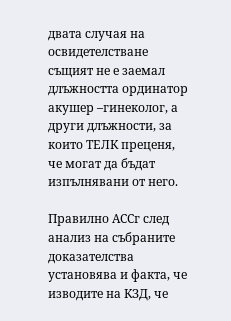двата случая на освидетелстване същият не е заемал длъжността ординатор акушер –гинеколог, а други длъжности, за които ТЕЛК преценя, че могат да бъдат изпълнявани от него.

Правилно АССг след анализ на събраните доказателства установява и факта, че изводите на КЗД, че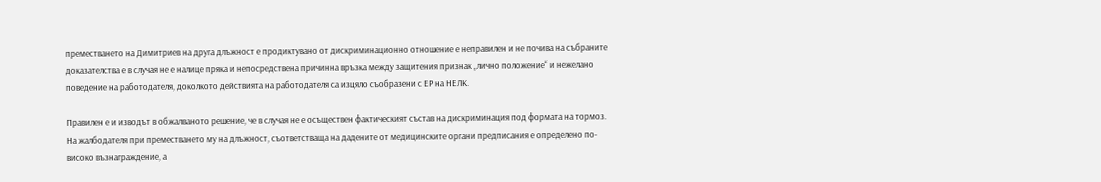преместването на Димитриев на друга длъжност е продиктувано от дискриминационно отношение е неправилен и не почива на събраните доказателства е в случая не е налице пряка и непосредствена причинна връзка между защитения признак „лично положение“ и нежелано поведение на работодателя, доколкото действията на работодателя са изцяло съобразени с ЕР на НЕЛК.

Правилен е и изводът в обжалваното решение, че в случая не е осъществен фактическият състав на дискриминация под формата на тормоз. На жалбодателя при преместването му на длъжност, съответстваща на дадените от медицинските органи предписания е определено по-високо възнаграждение, а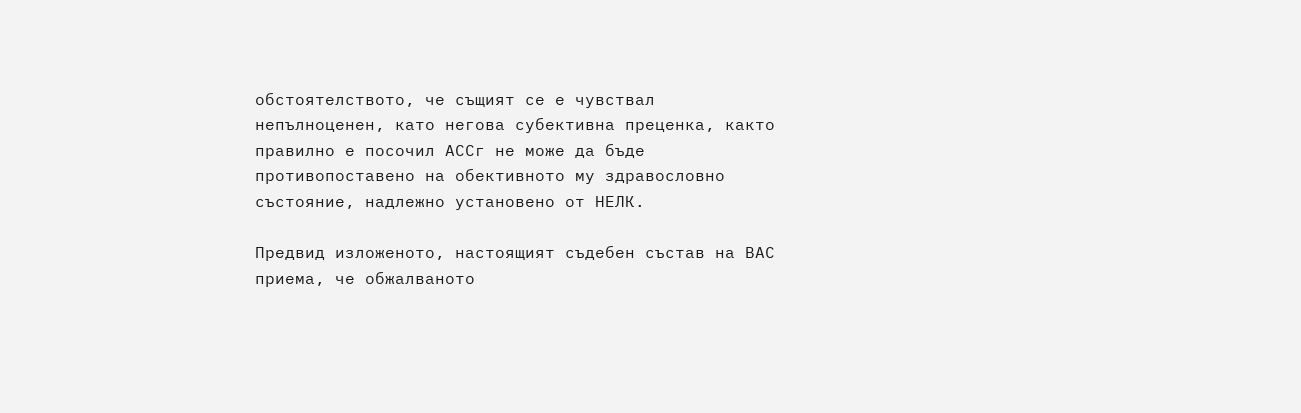обстоятелството, че същият се е чувствал непълноценен, като негова субективна преценка, както правилно е посочил АССг не може да бъде противопоставено на обективното му здравословно състояние, надлежно установено от НЕЛК.

Предвид изложеното, настоящият съдебен състав на ВАС приема, че обжалваното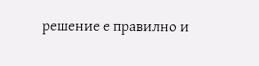решение е правилно и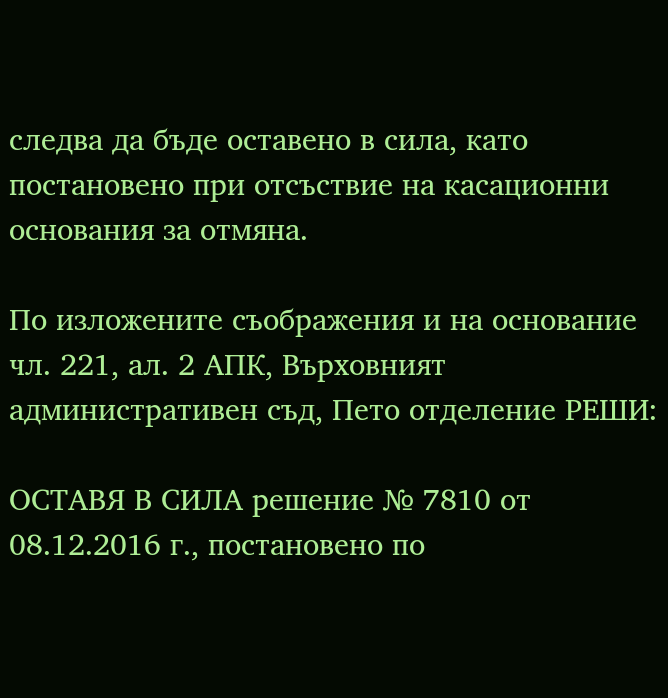следва да бъде оставено в сила, като постановено при отсъствие на касационни основания за отмяна.

По изложените съображения и на основание чл. 221, ал. 2 АПК, Върховният административен съд, Пето отделение РЕШИ:

ОСТАВЯ В СИЛА решение № 7810 от 08.12.2016 г., постановено по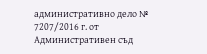административно дело № 7207/2016 г. от Административен съд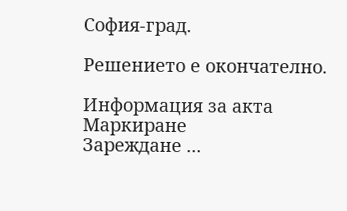София-град.

Решението е окончателно.

Информация за акта
Маркиране
Зареждане ...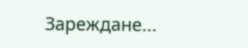Зареждане...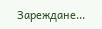Зареждане...